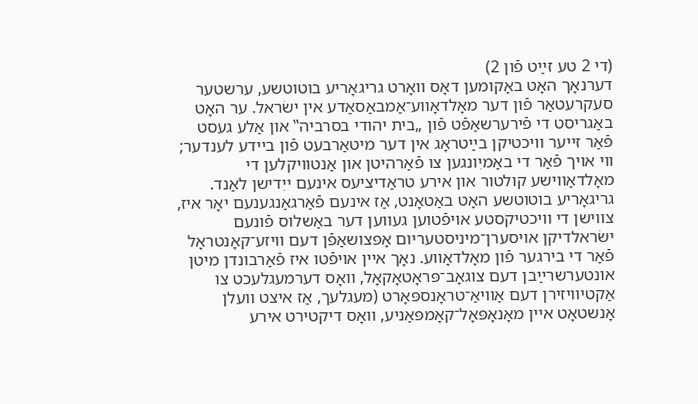(די 2 טע זײַט פֿון 2)
דערנאָך האָט באַקומען דאָס וואָרט גריגאָריע בוטוטשע, ערשטער סעקרעטאַר פֿון דער מאָלדאָווע־אַמבאַסאַדע אין ישׂראל. ער האָט באַגריסט די פֿירערשאַפֿט פֿון „בית יהודי בסרביה‟ און אַלע געסט פֿאַר זייער וויכטיקן בײַטראָג אין דער מיטאַרבעט פֿון ביידע לענדער; ווי אויך פֿאַר די באַמיִונגען צו פֿאַרהיטן און אַנטוויקלען די מאָלדאַווישע קולטור און אירע טראַדיציעס אינעם ייִדישן לאַנד.
גריגאָריע בוטוטשע האָט באַטאָנט, אַז אינעם פֿאַרגאַנגענעם יאָר איז, צווישן די וויכטיקסטע אויפֿטוען געווען דער באַשלוס פֿונעם ישׂראלדיקן אויסערן־מיניסטעריום אָפּצושאַפֿן דעם וויזע־קאָנטראָל פֿאַר די בירגער פֿון מאָלדאָווע. נאָך איין אויפֿטו איז פֿאַרבונדן מיטן אונטערשרײַבן דעם צוגאָב־פּראָטאָקאָל, וואָס דערמעגלעכט צו אַקטיוויזירן דעם אַוויאַ־טראָנספּאָרט (מעגלעך, אַז איצט וועלן אָנשטאָט איין מאָנאָפּאָל־קאָמפּאַניע, וואָס דיקטירט אירע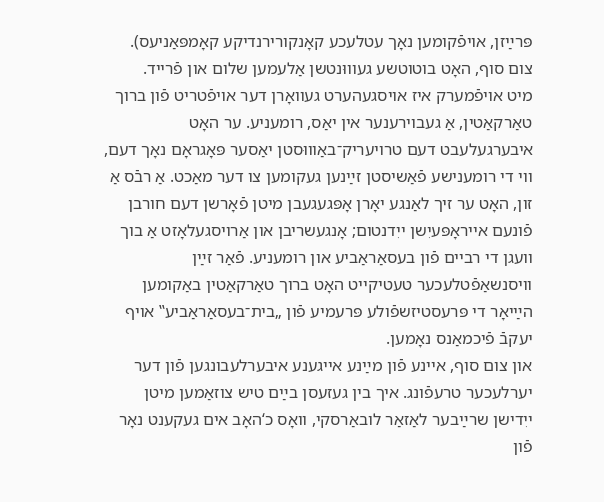פּרײַזן, אויפֿקומען נאָך עטלעכע קאָנקורירנדיקע קאָמפּאַניעס). צום סוף, האָט בוטוטשע געוווּנטשן אַלעמען שלום און פֿרייד.
מיט אויפֿמערק איז אויסגעהערט געוואָרן דער אויפֿטריט פֿון ברוך טאַרקאַטין, אַ געבוירענער אין יאַס, רומעניע. ער האָט איבערגעלעבט דעם טרויעריק־באַוווּסטן יאַסער פּאָגראָם נאָך דעם, ווי די רומענישע פֿאַשיסטן זײַנען געקומען צו דער מאַכט. אַ רבֿס אַ זון, האָט ער זיך לאַנגע יאָרן אָפּגעגעבן מיטן פֿאָרשן דעם חורבן פֿונעם אייראָפּעיִשן ייִדנטום; אָנגעשריבן און אַרויסגעלאָזט אַ בוך וועגן די רביים פֿון בעסאַראַביע און רומעניע. פֿאַר זײַן וויסנשאַפֿטלעכער טעטיקייט האָט ברוך טאַרקאַטין באַקומען הײַיאָר די פּרעסטיזשפֿולע פּרעמיע פֿון „בית־בעסאַראַביע‟ אויף יעקבֿ פֿיכמאַנס נאָמען.
און צום סוף, איינע פֿון מײַנע אייגענע איבערלעבונגען פֿון דער יערלעכער טרעפֿונג. איך בין געזעסן בײַם טיש צוזאַמען מיטן ייִדישן שרײַבער לאַזאַר לובאַרסקי, וואָס כ‘האָב אים געקענט נאָר פֿון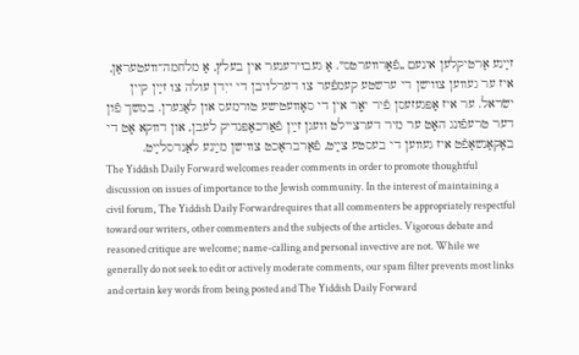זײַנע אַרטיקלען אינעם „פֿאָרווערטס‟. אַ געבוירענער אין בעלץ, אַ מלחמה־וועטעראַן, איז ער געווען צווישן די ערשטע קעמפֿער צו דערלויבן די ייִדן עולה צו זײַן קיין ישׂראל. ער איז אָפּגעזעסן פֿיר יאָר אין די סאָוועטישע טורמעס און לאַגערן. במשך פֿון דער טרעפֿונג האָט ער מיר דערציילט וועגן זײַן פֿאַרכאַפּנדיק לעבן, און דווקא אָט די באַקאַנשאַפֿט איז געווען די בעסטע צײַט, פֿאַרבראַכט צווישן מײַנע לאַנדסלײַט.
The Yiddish Daily Forward welcomes reader comments in order to promote thoughtful discussion on issues of importance to the Jewish community. In the interest of maintaining a civil forum, The Yiddish Daily Forwardrequires that all commenters be appropriately respectful toward our writers, other commenters and the subjects of the articles. Vigorous debate and reasoned critique are welcome; name-calling and personal invective are not. While we generally do not seek to edit or actively moderate comments, our spam filter prevents most links and certain key words from being posted and The Yiddish Daily Forward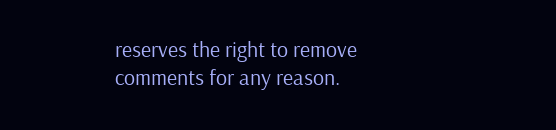reserves the right to remove comments for any reason.